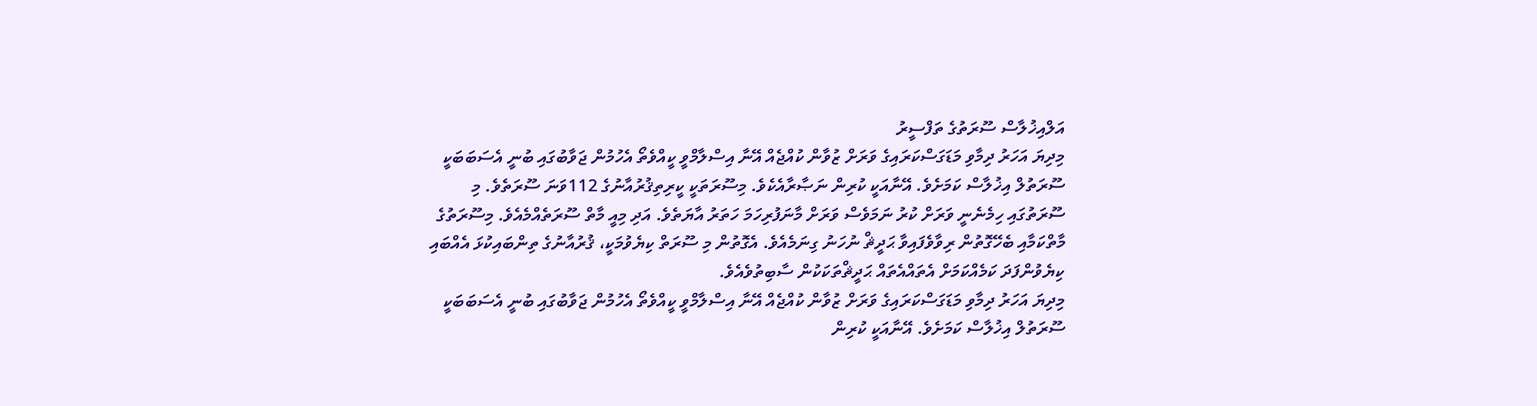އަލްއިޚުލާސް ސޫރަތުގެ ތަފްސީރު
މިދިޔަ އަހަރު ދިމާވި މަޑަގަސްކަރައިގެ ވަރަށް ޒުވާން ކުއްޖެއް އޭނާ އިސްލާމްވީ ކީއްވެތޯ އެހުމުން ޖަވާބުގައި ބުނީ އެސަބަބަކީ ސޫރަތުލް އިޚުލާސް ކަމަށެވެ. އޭނާއަކީ ކުރިން ނަޞާރާއެކެވެ. މިސޫރަތަކީ ކީރިތިޤުރުއާނުގެ 112ވަނަ ސޫރަތެވެ. މި ސޫރަތުގައި ހިމެނެނީ ވަރަށް ކުރު ނަމަވެސް ވަރަށް މާނަފުރިހަމަ ހަތަރު އާޔަތެވެ. އަދި މިއީ މާތް ސޫރަތެއްމެއެވެ. މިސޫރަތުގެ މާތްކަމާއި ބެހޭގޮތުން ރިވާވެފައިވާ ޙަދީޘް ނުހަނު ގިނަމެއެވެ. އެގޮތުން މި ސޫރަތް ކިޔެވުމަކީ، ޤުރުއާނުގެ ތިންބައިކުޅަ އެއްބައި ކިޔެވުންފަދަ ކަމެއްކަމަށް އެތައްއެތައް ޙަދީޘްތަކަކުން ސާބިތުވެއެވެ.
މިދިޔަ އަހަރު ދިމާވި މަޑަގަސްކަރައިގެ ވަރަށް ޒުވާން ކުއްޖެއް އޭނާ އިސްލާމްވީ ކީއްވެތޯ އެހުމުން ޖަވާބުގައި ބުނީ އެސަބަބަކީ ސޫރަތުލް އިޚުލާސް ކަމަށެވެ. އޭނާއަކީ ކުރިން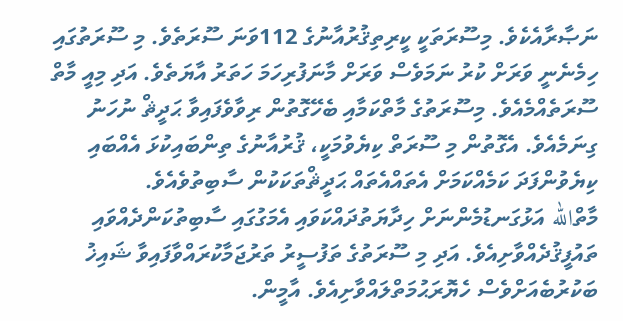ނަޞާރާއެކެވެ. މިސޫރަތަކީ ކީރިތިޤުރުއާނުގެ 112ވަނަ ސޫރަތެވެ. މި ސޫރަތުގައި ހިމެނެނީ ވަރަށް ކުރު ނަމަވެސް ވަރަށް މާނަފުރިހަމަ ހަތަރު އާޔަތެވެ. އަދި މިއީ މާތް ސޫރަތެއްމެއެވެ. މިސޫރަތުގެ މާތްކަމާއި ބެހޭގޮތުން ރިވާވެފައިވާ ޙަދީޘް ނުހަނު ގިނަމެއެވެ. އެގޮތުން މި ސޫރަތް ކިޔެވުމަކީ، ޤުރުއާނުގެ ތިންބައިކުޅަ އެއްބައި ކިޔެވުންފަދަ ކަމެއްކަމަށް އެތައްއެތައް ޙަދީޘްތަކަކުން ސާބިތުވެއެވެ.
މާތްالله އަޅުގަނޑުމެންނަށް ހިދާޔަތުދައްކަވައި އެމަގުގައި ސާބިތުކަންދެއްވައި ތައުފީޤުދެއްވާށިއެވެ. އަދި މި ސޫރަތުގެ ތަފުސީރު ތަރުޖަމާކުރައްވާފައިވާ ޝައިޚު ބަކުރުބެއަށްވެސް ހެޔޮރަޙުމަތްލައްވާށިއެވެ. އާމީން.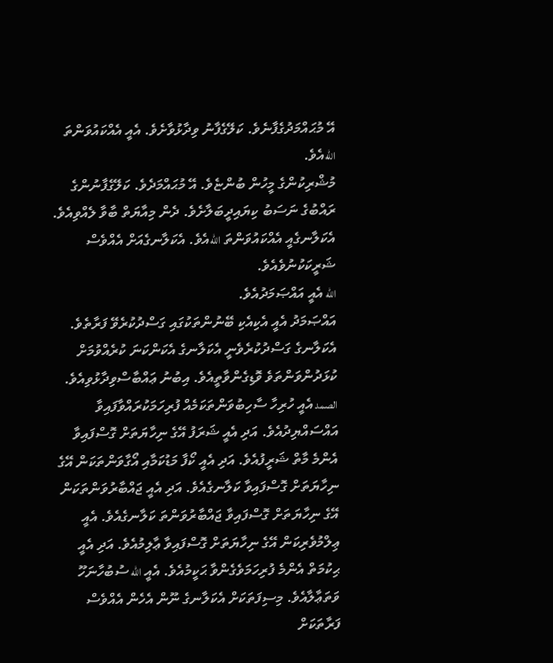އޭ މުޙައްމަދުގެފާނެވެ. ކަލޭގެފާނު ވިދާޅުވާށެވެ. އެއީ އެއްކައުވަންތަ اللهއެވެ.
މުޝްރިކުންގެ މީހުން ބުންޏެވެ. އޭ މުޙައްމަދެވެ. ކަލޭގެފާނުންގެ ރައްބުގެ ނަސަބު ކިޔައިދީބަލާށެވެ. ދެން މިއާޔަތް ބާވާ ލެއްވިއެވެ. އެކަލާނގެއީ އެއްކައުވަންތަ اللهއެވެ. އެކަލާނގެއަށް އެއްވެސް ޝަރީކަކުނުވެއެވެ.
الله އެއީ އައްޞަމަދުއެވެ.
އައްޞަމަދު އެއީ އެކިއެކި ބޭނުންތަކުގައި ގަސްދުކުރެވޭ ފަރާތެވެ. އެކަލާނގެ ގަސްދުކުރެވެނީ އެކަލާނގެ އެކަންކަނަ ކުރެއްވުމަށް ކުޅަދުންވަންތަވެ ވޮޑިގެންވާތީއެވެ. އިބުނު ޢައްބާސްވިދާޅުވިއެވެ. الصمد އެއީ ހުރިހާ ސާހިބުވަންތަކަމެއް ފުރިހަމަކުރައްވާފައިވާ އައްސައްޔިދުއެވެ. އަދި އެއީ ޝަރަފު އޭގެ ނިހާޔަތަށް ގޮސްފައިވާ އެންމެ މާތް ޝަރީފުއެވެ. އަދި އެއީ ކޯފާ މަޑުކަމާއި އޯގާވަންތަކަން އޭގެ ނިހާޔަތަށް ގޮސްފައިވާ ކަލާނގެއެވެ. އަދި އެއީ ޖައްބާރުވަންތަކަން އޭގެ ނިހާޔަތަށް ގޮސްފައިވާ ޖައްބާރުވަންތަ ކަލާނގެއެވެ. އެއީ ޢިލްމުވެރިކަން އޭގެ ނިހާޔަތަށް ގޮސްފައިވާ ޢާލިމުއެވެ. އަދި އެއީ ޙިކުމަތް އެންމެ ފުރިހަމަވެގެންވާ ޙަކީމުއެވެ. އެއީ الله ސުބުހާނަހޫ ވަތަޢާލާއެވެ. މިސިފަތަކަށް އެކަލާނގެ ނޫން އެހެން އެއްވެސް ފަރާތަކަށް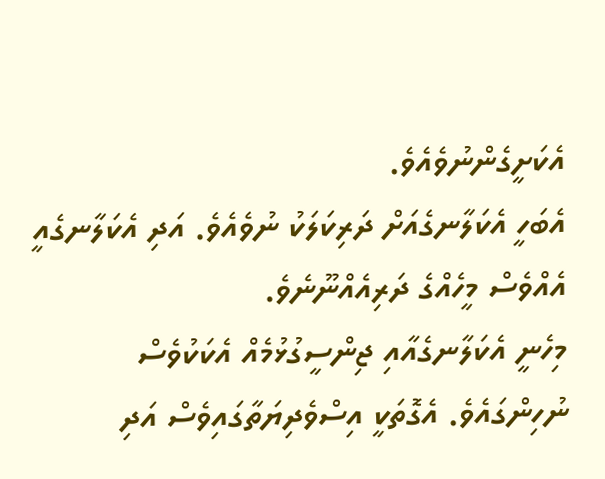އެކަށީގެންނުވެއެވެ.
އެބަހީ އެކަލާނގެއަށް ދަރިކަލަކު ނުވެއެވެ. އަދި އެކަލާނގެއީ އެއްވެސް މީހެއްގެ ދަރިއެއްނޫނެވެ.
މިހެނީ އެކަލާނގެއާއި ޖިންސީގުޅުމެއް އެކަކުވެސް ނުހިންގައެވެ. އެގޮތަކީ އިސްވެދިޔަތާގައިވެސް އަދި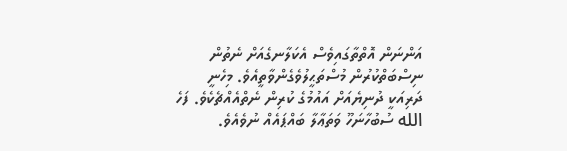އަންނަން އޮތްތާގައިވެސް އެކަލާނގެއަށް ނެތުން ނިސްބަތްކުރުން މުސްތަޙީލުވެގެންވާތީއެވެ. މިހެނީ ދަރިއަކީ ދުނިޔެއަށް އައުމުގެ ކުރިން ނެތްއެއްޗެކެވެ. ފަހެ الله ސުބުހާނަހޫ ވަތަޢާލާ ބައްޕައެއް ނުވެއެވެ.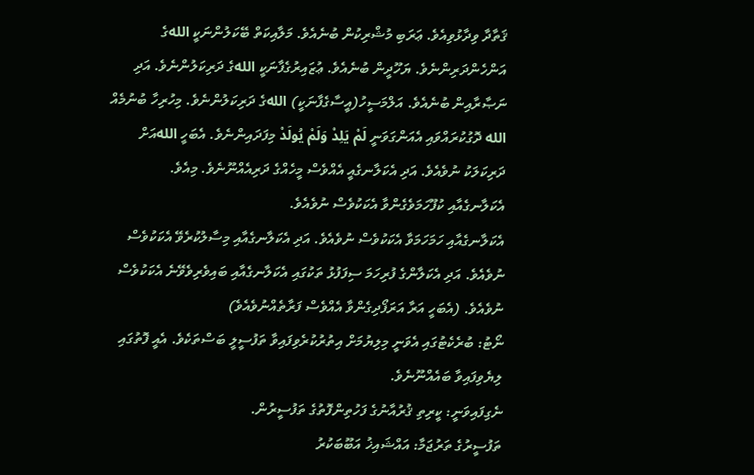ޤަތާދާ ވިދާޅުވިއެވެ. ޢަރަބި މުޝްރިކުން ބުނެއެވެ. މަލާއިކަތް ބޭކަލުންނަކީ اللهގެ އަންހެންދަރިންނެވެ. ޔަހޫދީން ބުނެއެވެ. ޢުޒައިރުގެފާނަކީ اللهގެ ދަރިކަލުންނެވެ. އަދި ނަޞާރާއިން ބުނެއެވެ. އަލްމަސީހު(އީސާގެފާނަކީ) اللهގެ ދަރިކަލުންނެވެ. މިހުރިހާ ބުނުމެއް الله ދޮގުކުރައްވައި އެއަންގަވަނީ لَمْ يَلِدْ وَلَمْ يُولَدْ މިފަދައިންނެވެ. އެބަހީ اللهއަށް ދަރިކަލަކު ނުވެއެވެ. އަދި އެކަލާނގެއީ އެއްވެސް މީހެއްގެ ދަރިއެއްނޫނެވެ. މިއެވެ.
އެކަލާނގެއާއި ކުފޫހަމަވެގެންވާ އެކަކުވެސް ނުވެއެވެ.
އެކަލާނގެއާއި ހަމަހަމަވާ އެކަކުވެސް ނުވެއެވެ. އަދި އެކަލާނގެއާއި މިސާލުކުރެވޭ އެކަކުވެސް ނުވެއެވެ. އަދި އެކަލާންގެ ފުރިހަމަ ސިފަފުޅު ތަކުގައި އެކަލާނގެއާއި ބައިވެރިވެވޭނެ އެކަކުވެސް ނުވެއެވެ. (އެބަހީ އަރާ އަރަފޯދިގެންވާ އެއްވެސް ފަރާތެއްނުވެއެވެ)
ނޯޓު: ބުރެކެޓުގައި އެވަނީ މިލިޔުމަށް އިތުރުކުރެވިފައިވާ ތަފުސީލީ ބަސްތަކެވެ. އެއީ ފޮތުގައި ލިޔެވިފައިވާ ބައެއްނޫނެވެ.
ނެގިފައިވަނީ: ކީރިތި ޤުރުއާނުގެ ފަހުތިންފޮތުގެ ތަފުސީރުން.
ތަފުސީރުގެ ތަރުޖަމާ: އައްޝައިޚު އަބޫބަކުރު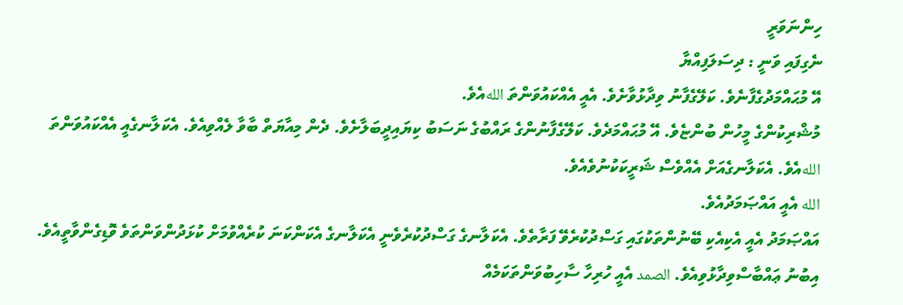ހިންނަވަރީ
ނެގިފައި ވަނީ : ދިސަލަފިއްޔާ
އޭ މުޙައްމަދުގެފާނެވެ. ކަލޭގެފާނު ވިދާޅުވާށެވެ. އެއީ އެއްކައުވަންތަ اللهއެވެ.
މުޝްރިކުންގެ މީހުން ބުންޏެވެ. އޭ މުޙައްމަދެވެ. ކަލޭގެފާނުންގެ ރައްބުގެ ނަސަބު ކިޔައިދީބަލާށެވެ. ދެން މިއާޔަތް ބާވާ ލެއްވިއެވެ. އެކަލާނގެއީ އެއްކައުވަންތަ اللهއެވެ. އެކަލާނގެއަށް އެއްވެސް ޝަރީކަކުނުވެއެވެ.
الله އެއީ އައްޞަމަދުއެވެ.
އައްޞަމަދު އެއީ އެކިއެކި ބޭނުންތަކުގައި ގަސްދުކުރެވޭ ފަރާތެވެ. އެކަލާނގެ ގަސްދުކުރެވެނީ އެކަލާނގެ އެކަންކަނަ ކުރެއްވުމަށް ކުޅަދުންވަންތަވެ ވޮޑިގެންވާތީއެވެ. އިބުނު ޢައްބާސްވިދާޅުވިއެވެ. الصمد އެއީ ހުރިހާ ސާހިބުވަންތަކަމެއް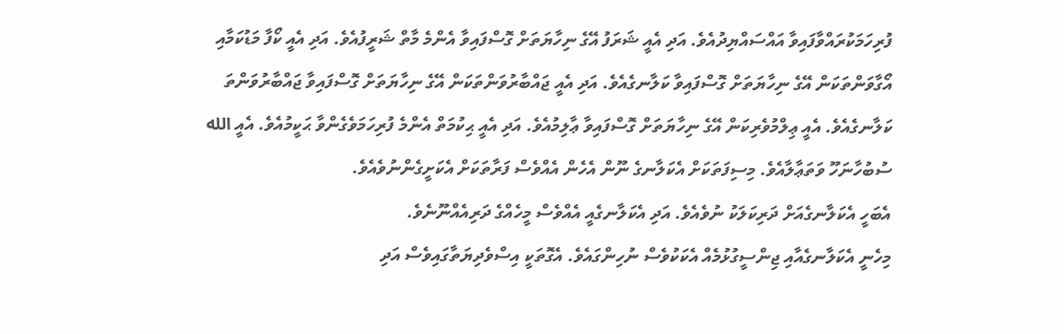ފުރިހަމަކުރައްވާފައިވާ އައްސައްޔިދުއެވެ. އަދި އެއީ ޝަރަފު އޭގެ ނިހާޔަތަށް ގޮސްފައިވާ އެންމެ މާތް ޝަރީފުއެވެ. އަދި އެއީ ކޯފާ މަޑުކަމާއި އޯގާވަންތަކަން އޭގެ ނިހާޔަތަށް ގޮސްފައިވާ ކަލާނގެއެވެ. އަދި އެއީ ޖައްބާރުވަންތަކަން އޭގެ ނިހާޔަތަށް ގޮސްފައިވާ ޖައްބާރުވަންތަ ކަލާނގެއެވެ. އެއީ ޢިލްމުވެރިކަން އޭގެ ނިހާޔަތަށް ގޮސްފައިވާ ޢާލިމުއެވެ. އަދި އެއީ ޙިކުމަތް އެންމެ ފުރިހަމަވެގެންވާ ޙަކީމުއެވެ. އެއީ الله ސުބުހާނަހޫ ވަތަޢާލާއެވެ. މިސިފަތަކަށް އެކަލާނގެ ނޫން އެހެން އެއްވެސް ފަރާތަކަށް އެކަށީގެންނުވެއެވެ.
އެބަހީ އެކަލާނގެއަށް ދަރިކަލަކު ނުވެއެވެ. އަދި އެކަލާނގެއީ އެއްވެސް މީހެއްގެ ދަރިއެއްނޫނެވެ.
މިހެނީ އެކަލާނގެއާއި ޖިންސީގުޅުމެއް އެކަކުވެސް ނުހިންގައެވެ. އެގޮތަކީ އިސްވެދިޔަތާގައިވެސް އަދި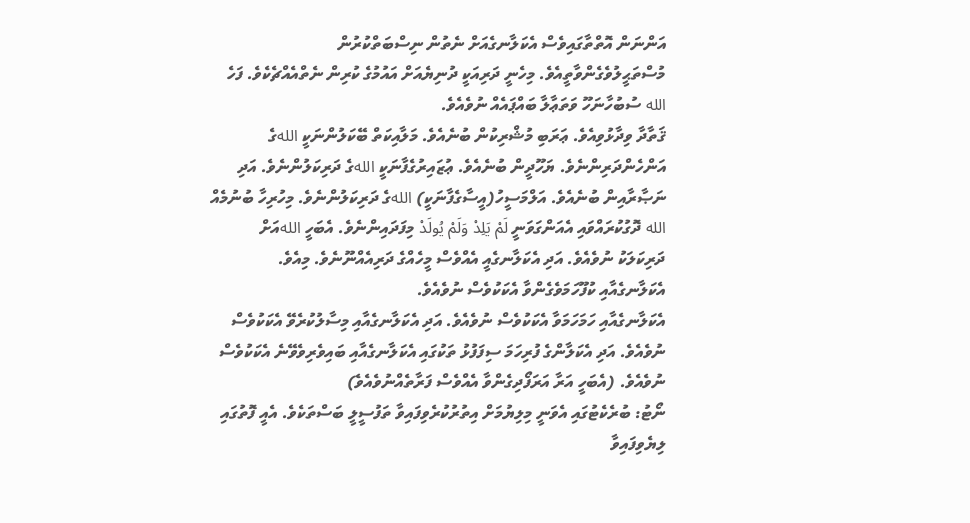އަންނަން އޮތްތާގައިވެސް އެކަލާނގެއަށް ނެތުން ނިސްބަތްކުރުން މުސްތަޙީލުވެގެންވާތީއެވެ. މިހެނީ ދަރިއަކީ ދުނިޔެއަށް އައުމުގެ ކުރިން ނެތްއެއްޗެކެވެ. ފަހެ الله ސުބުހާނަހޫ ވަތަޢާލާ ބައްޕައެއް ނުވެއެވެ.
ޤަތާދާ ވިދާޅުވިއެވެ. ޢަރަބި މުޝްރިކުން ބުނެއެވެ. މަލާއިކަތް ބޭކަލުންނަކީ اللهގެ އަންހެންދަރިންނެވެ. ޔަހޫދީން ބުނެއެވެ. ޢުޒައިރުގެފާނަކީ اللهގެ ދަރިކަލުންނެވެ. އަދި ނަޞާރާއިން ބުނެއެވެ. އަލްމަސީހު(އީސާގެފާނަކީ) اللهގެ ދަރިކަލުންނެވެ. މިހުރިހާ ބުނުމެއް الله ދޮގުކުރައްވައި އެއަންގަވަނީ لَمْ يَلِدْ وَلَمْ يُولَدْ މިފަދައިންނެވެ. އެބަހީ اللهއަށް ދަރިކަލަކު ނުވެއެވެ. އަދި އެކަލާނގެއީ އެއްވެސް މީހެއްގެ ދަރިއެއްނޫނެވެ. މިއެވެ.
އެކަލާނގެއާއި ކުފޫހަމަވެގެންވާ އެކަކުވެސް ނުވެއެވެ.
އެކަލާނގެއާއި ހަމަހަމަވާ އެކަކުވެސް ނުވެއެވެ. އަދި އެކަލާނގެއާއި މިސާލުކުރެވޭ އެކަކުވެސް ނުވެއެވެ. އަދި އެކަލާންގެ ފުރިހަމަ ސިފަފުޅު ތަކުގައި އެކަލާނގެއާއި ބައިވެރިވެވޭނެ އެކަކުވެސް ނުވެއެވެ. (އެބަހީ އަރާ އަރަފޯދިގެންވާ އެއްވެސް ފަރާތެއްނުވެއެވެ)
ނޯޓު: ބުރެކެޓުގައި އެވަނީ މިލިޔުމަށް އިތުރުކުރެވިފައިވާ ތަފުސީލީ ބަސްތަކެވެ. އެއީ ފޮތުގައި ލިޔެވިފައިވާ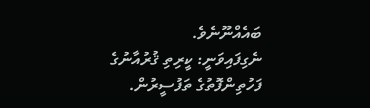ބައެއްނޫނެވެ.
ނެގިފައިވަނީ: ކީރިތި ޤުރުއާނުގެ ފަހުތިންފޮތުގެ ތަފުސީރުން.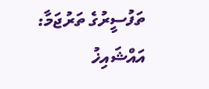ތަފުސީރުގެ ތަރުޖަމާ: އައްޝައިޚު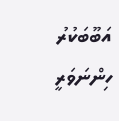އަބޫބަކުރު ހިންނަވަރީ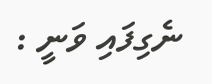ނެގިފައި ވަނީ :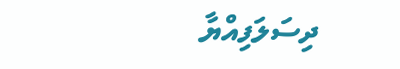ދިސަލަފިއްޔާ